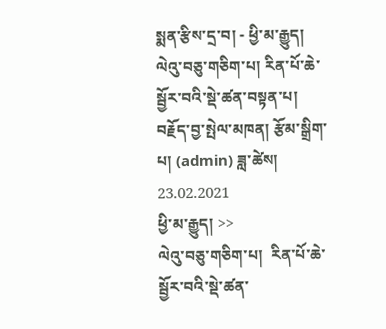སྨན་རྩིས་དྲ་བ། - ཕྱི་མ་རྒྱུད།
ལེའུ་བཅུ་གཅིག་པ། རིན་པོ་ཆེ་སྦྱོར་བའི་སྡེ་ཚན་བསྟན་པ།
བརྗོད་བྱ་སྤེལ་མཁན། རྩོམ་སྒྲིག་པ། (admin) ཟླ་ཚེས། 23.02.2021
ཕྱི་མ་རྒྱུད། >>
ལེའུ་བཅུ་གཅིག་པ།  རིན་པོ་ཆེ་སྦྱོར་བའི་སྡེ་ཚན་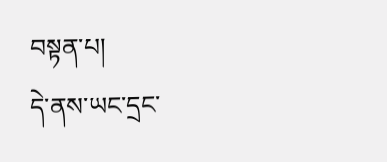བསྟན་པ།
དེ་ནས་ཡང་དྲང་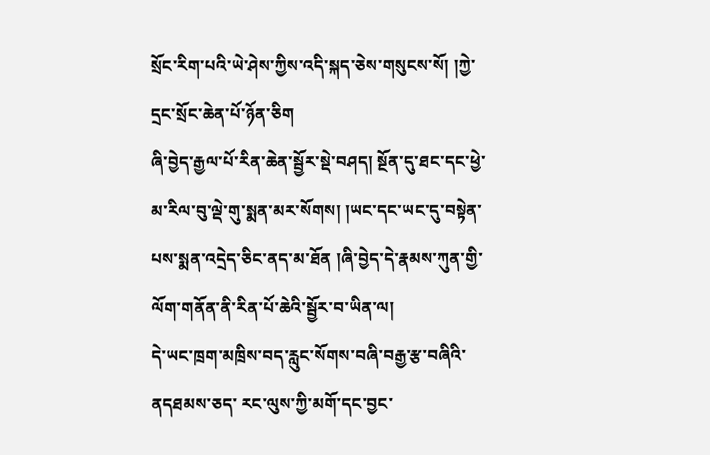སྲོང་རིག་པའི་ཡེ་ཤེས་ཀྱིས་འདི་སྐད་ཅེས་གསུངས་སོ། །ཀྱེ་དྲང་སྲོང་ཆེན་པོ་ཉོན་ཅིག
ཞི་བྱེད་རྒྱལ་པོ་རིན་ཆེན་སྦྱོར་སྡེ་བཤད། སྔོན་དུ་ཐང་དང་ཕྱེ་མ་རིལ་བུ་ལྡེ་གུ་སྨན་མར་སོགས། །ཡང་དང་ཡང་དུ་བསྟེན་པས་སྨན་འདྲེད་ཅིང་ནད་མ་ཐོན །ཞི་བྱེད་དེ་རྣམས་ཀུན་གྱི་ལོག་གནོན་ནི་རིན་པོ་ཆེའི་སྦྱོར་བ་ཡིན་ལ།
དེ་ཡང་ཁྲག་མཁྲིས་བད་རླུང་སོགས་བཞི་བརྒྱ་རྩ་བཞིའི་ནདཐམས་ཅད་ རང་ལུས་ཀྱི་མགོ་དང་བྱང་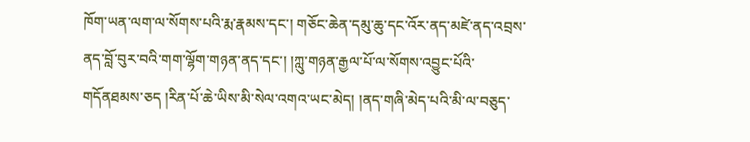ཁོག་ཡན་ལག་ལ་སོགས་པའི་རྨ་རྣམས་དང་། གཅོང་ཆེན་དམུ་ཆུ་དང་འོར་ནད་མཛེ་ནད་འབྲས་ནད་བློ་བུར་བའི་གག་ལྷོག་གཉན་ནད་དང་། །ཀླུ་གཉན་རྒྱལ་པོ་ལ་སོགས་འབྱུང་པོའི་གདོནཐམས་ཅད །རིན་པོ་ཆེ་ཡིས་མི་སེལ་འགའ་ཡང་མེད། །ནད་གཞི་མེད་པའི་མི་ལ་བཅུད་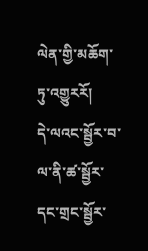ལེན་གྱི་མཆོག་ཏུ་འགྱུརརོ།
དེ་ལའང་སྦྱོར་བ་ལ་ནི་ཚ་སྦྱོར་དང་གྲང་སྦྱོར་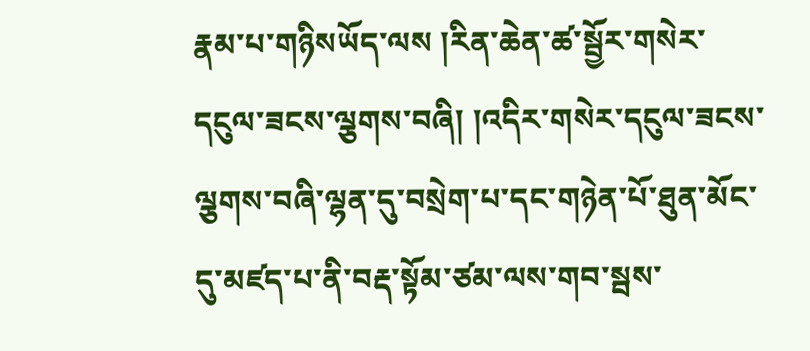རྣམ་པ་གཉིསཡོད་ལས །རིན་ཆེན་ཚ་སྦྱོར་གསེར་དངུལ་ཟངས་ལྕགས་བཞི། །འདིར་གསེར་དངུལ་ཟངས་ལྕགས་བཞི་ལྷན་དུ་བསྲེག་པ་དང་གཉེན་པོ་ཐུན་མོང་དུ་མཛད་པ་ནི་བརྡ་སྟོམ་ཙམ་ལས་གབ་སྦས་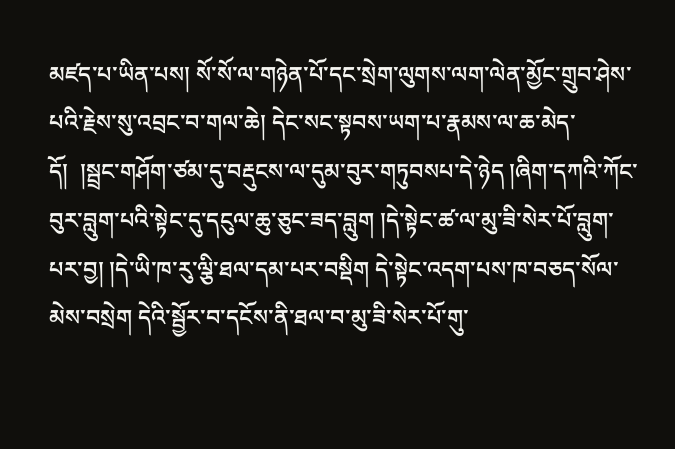མཛད་པ་ཡིན་པས། སོ་སོ་ལ་གཉེན་པོ་དང་སྲེག་ལུགས་ལག་ལེན་མྱོང་གྲུབ་ཤེས་པའི་རྗེས་སུ་འབྲང་བ་གལ་ཆེ། དེང་སང་སྟབས་ཡག་པ་རྣམས་ལ་ཆ་མེད་དོ།  །སྦྲང་གཤོག་ཙམ་དུ་བརྡུངས་ལ་དུམ་བུར་གཏུབསཔ་དེ་ཉེད །ཞིག་དཀའི་ཀོང་བུར་བླུག་པའི་སྟེང་དུ་དངུལ་ཆུ་ཅུང་ཟད་བླུག །དེ་སྟེང་ཚ་ལ་མུ་ཟི་སེར་པོ་བླུག་པར་བྱ། །དེ་ཡི་ཁ་རུ་ལྕི་ཐལ་དམ་པར་བསྡིག དེ་སྟེང་འདག་པས་ཁ་བཅད་སོལ་མེས་བསྲེག དེའི་སྦྱོར་བ་དངོས་ནི་ཐལ་བ་མུ་ཟི་སེར་པོ་གུ་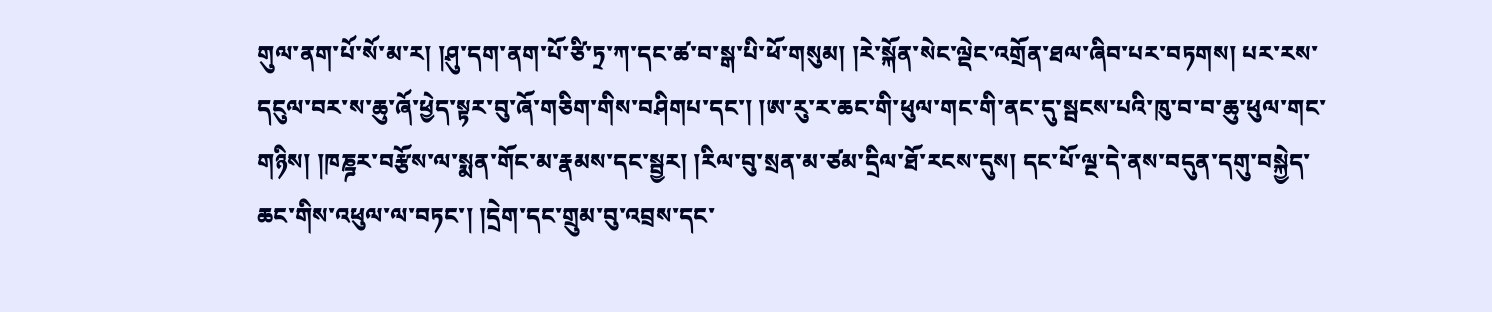གུལ་ནག་པོ་སོ་མ་ར། །ཤུ་དག་ནག་པོ་ཙི་ཏྲ་ཀ་དང་ཚ་བ་སྒ་པི་ཕོ་གསུམ། །རེ་སྐོན་སེང་ལྡེང་འགྲོན་ཐལ་ཞིབ་པར་བཏགས། པར་རས་དངུལ་བར་ས་ཆུ་ཞོ་ཕྱེད་སྟར་བུ་ཞོ་གཅིག་གིས་བཤིགཔ་དང་། །ཨ་རུ་ར་ཆང་གི་ཕུལ་གང་གི་ནང་དུ་སྦངས་པའི་ཁུ་བ་བ་ཆུ་ཕུལ་གང་གཉིས། །ཁཎྜར་བརྩོས་ལ་སྨན་གོང་མ་རྣམས་དང་སྦྱར། །རིལ་བུ་སྲན་མ་ཙམ་དྲིལ་ཐོ་རངས་དུས། དང་པོ་ལྔ་དེ་ནས་བདུན་དགུ་བསྐྱེད་ཆང་གིས་འཕུལ་ལ་བཏང་། །དྲེག་དང་གྲུམ་བུ་འབྲས་དང་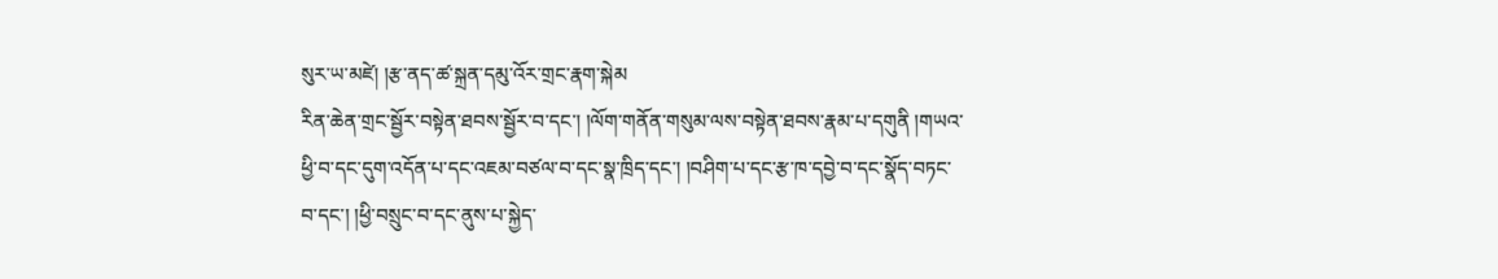སུར་ཡ་མཛེ། །རྩ་ནད་ཚ་སྐྲན་དམུ་འོར་གྲང་རྣག་སྐེམ
རིན་ཆེན་གྲང་སྦྱོར་བསྟེན་ཐབས་སྦྱོར་བ་དང་། །ལོག་གནོན་གསུམ་ལས་བསྟེན་ཐབས་རྣམ་པ་དགུནི །གཡའ་ཕྱི་བ་དང་དུག་འདོན་པ་དང་འཇམ་བཙལ་བ་དང་སྣ་ཁྲིད་དང་། །བཤིག་པ་དང་རྩ་ཁ་དབྱེ་བ་དང་སྣོད་བཏང་བ་དང་། །ཕྱི་བསྲུང་བ་དང་ནུས་པ་སྐྱེད་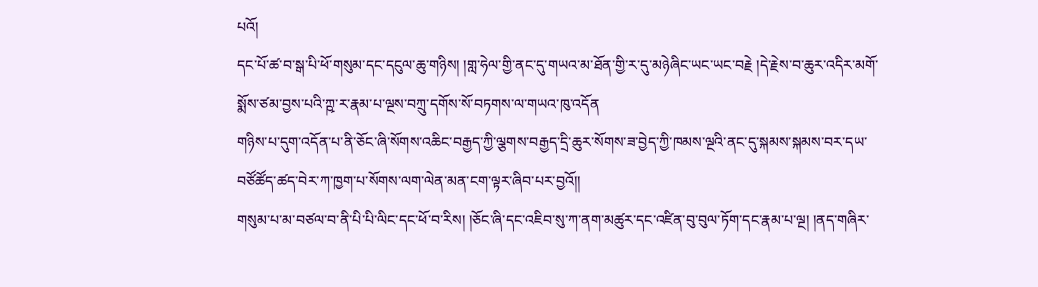པའོ།
དང་པོ་ཚ་བ་སྒ་པི་ཕོ་གསུམ་དང་དངུལ་ཆུ་གཉིས། །གླ་ཧེལ་གྱི་ནང་དུ་གཡའ་མ་ཐོན་གྱི་ར་དུ་མཉེཞིང་ཡང་ཡང་བརྗེ །དེ་རྗེས་བ་ཆུར་འདིར་མགོ་སྨོས་ཙམ་བྱས་པའི་ཀྵ་ར་རྣམ་པ་ལྔས་བཀྲུ་དགོས་སོ་བཏགས་ལ་གཡའ་ཁུ་འདོན
གཉིས་པ་དུག་འདོན་པ་ནི་ཅོང་ཞི་སོགས་འཆིང་བརྒྱད་ཀྱི་ལྕགས་བརྒྱད་དྲི་ཆུར་སོགས་ཟ་བྱེད་ཀྱི་ཁམས་ལྔའི་ནང་དུ་སྐམས་སྐམས་བར་དཡ་བཙོཚོད་ཚད་བེར་ཀ་ཁྱག་པ་སོགས་ལག་ལེན་མན་ངག་ལྟར་ཞིབ་པར་བྱའོ།།
གསུམ་པ་མ་བཙལ་བ་ནི་པི་པི་ལིང་དང་ཕོ་བ་རིས། །ཅོང་ཞི་དང་འཇིབ་སུ་ཀ་ནག་མཚུར་དང་འཛིན་བུ་བུལ་ཏོག་དང་རྣམ་པ་ལྔ། །ནད་གཞིར་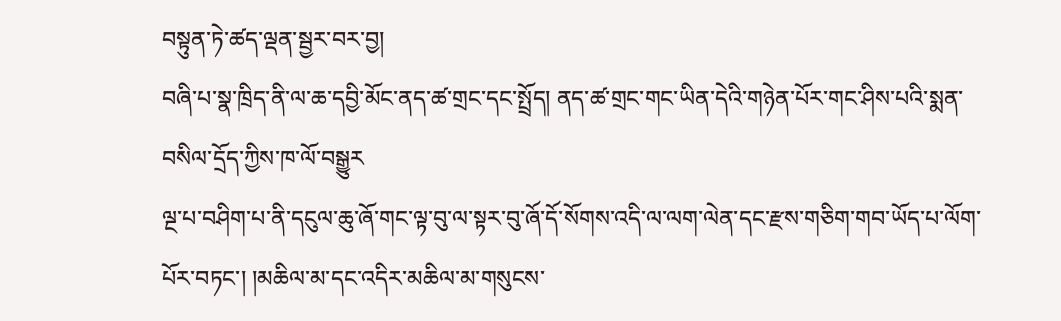བསྟུན་ཏེ་ཚད་ལྡན་སྦྱར་བར་བྱ།
བཞི་པ་སྣ་ཁྲིད་ནི་ལ་ཆ་དབྱི་མོང་ནད་ཚ་གྲང་དང་སྤྲོད། ནད་ཚ་གྲང་གང་ཡིན་དེའི་གཉེན་པོར་གང་ཤིས་པའི་སྨན་བསིལ་དྲོད་ཀྱིས་ཁ་ལོ་བསྒྱུར
ལྔ་པ་བཤིག་པ་ནི་དངུལ་ཆུ་ཞོ་གང་ལྟ་བུ་ལ་སྟར་བུ་ཞོ་དོ་སོགས་འདི་ལ་ལག་ལེན་དང་རྫས་གཅིག་གབ་ཡོད་པ་ལོག་པོར་བཏང་། །མཆིལ་མ་དང་འདིར་མཆིལ་མ་གསུངས་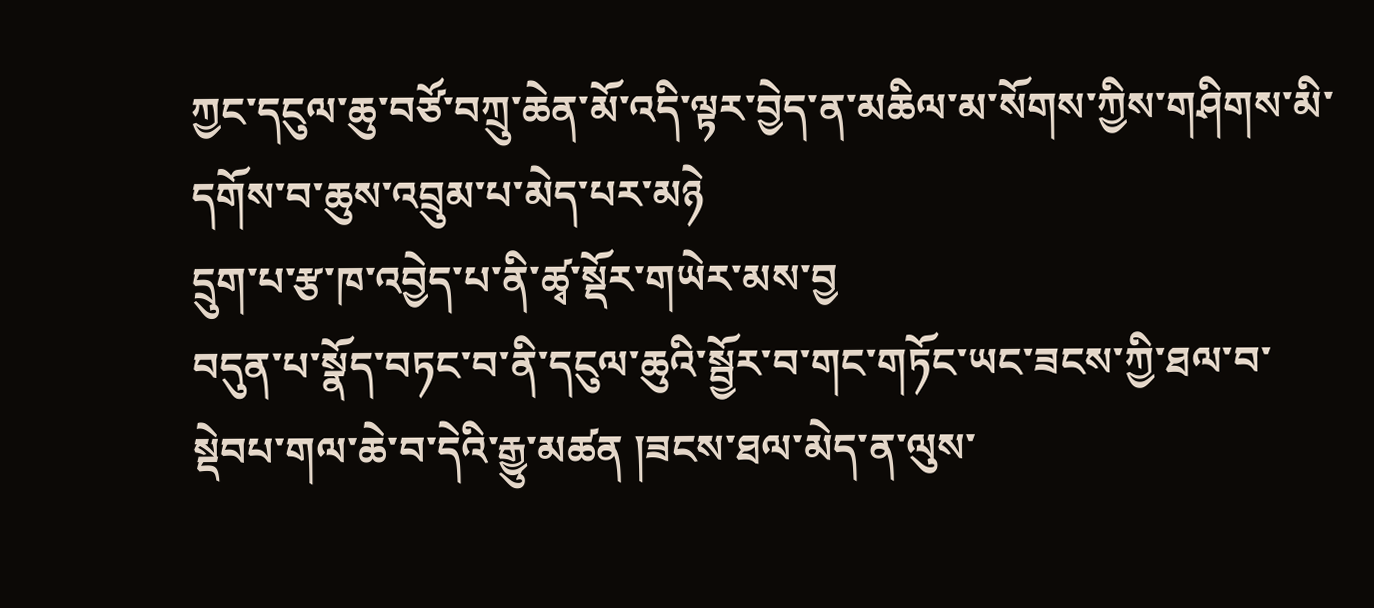ཀྱང་དངུལ་ཆུ་བཙོ་བཀྲུ་ཆེན་མོ་འདི་ལྟར་བྱེད་ན་མཆིལ་མ་སོགས་ཀྱིས་གཤིགས་མི་དགོས་བ་ཆུས་འབྲུམ་པ་མེད་པར་མཉེ
དྲུག་པ་རྩ་ཁ་འབྱེད་པ་ནི་ཚྭ་སྡོར་གཡེར་མས་བྱ
བདུན་པ་སྣོད་བཏང་བ་ནི་དངུལ་ཆུའི་སྦྱོར་བ་གང་གཏོང་ཡང་ཟངས་ཀྱི་ཐལ་བ་སྡེབཔ་གལ་ཆེ་བ་དེའི་རྒྱུ་མཚན །ཟངས་ཐལ་མེད་ན་ལུས་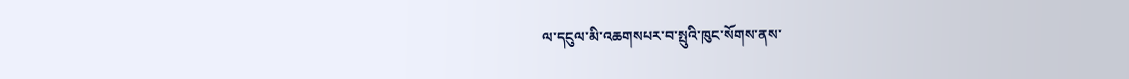ལ་དངུལ་མི་འཆགསཔར་བ་སྤུའི་ཁུང་སོགས་ནས་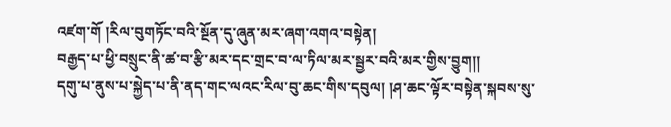འཛག་གོ །རིལ་བུགཏོང་བའི་སྔོན་དུ་ཞུན་མར་ཞག་འགའ་བསྟེན།
བརྒྱད་པ་ཕྱི་བསྲུང་ནི་ཚ་བ་རྩི་མར་དང་གྲང་བ་ལ་ཏིལ་མར་སྦྱར་བའི་མར་གྱིས་བྱུག།།
དགུ་པ་ནུས་པ་སྐྱེད་པ་ནི་ནད་གང་ལའང་རིལ་བུ་ཆང་གིས་དབུལ། །ཤ་ཆང་ལྟོར་བསྟེན་སྐབས་སུ་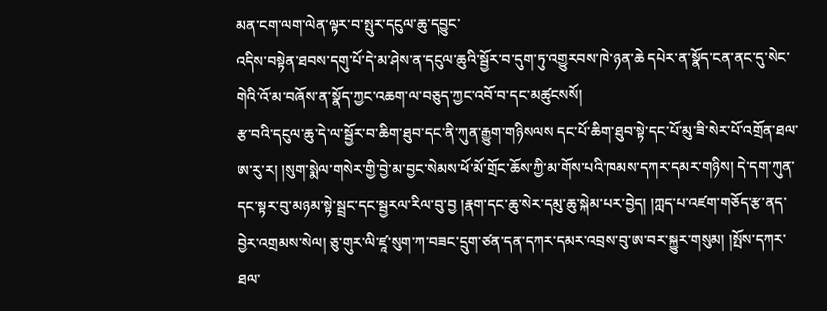མན་ངག་ལག་ལེན་ལྟར་བ་སྤུར་དངུལ་ཆུ་དབྱུང་
འདིས་བསྟེན་ཐབས་དགུ་པོ་དེ་མ་ཤེས་ན་དངུལ་ཆུའི་སྦྱོར་བ་དུག་ཏུ་འགྱུརབས་ཁེ་ཉན་ཆེ དཔེར་ན་སྣོད་ངན་ནང་དུ་སེང་གེའི་འོ་མ་བཞོས་ན་སྣོད་ཀྱང་འཆག་ལ་བཅུད་ཀྱང་འབོ་བ་དང་མཚུངསསོ།
རྩ་བའི་དངུལ་ཆུ་དེ་ལ་སྦྱོར་བ་ཆིག་ཐུབ་དང་ནི་ཀུན་རྒྱུག་གཉིསལས དང་པོ་ཆིག་ཐུབ་སྟེ་དང་པོ་མུ་ཟི་སེར་པོ་འགྲོན་ཐལ་ཨ་རུ་ར། །སུག་སྨེལ་གསེར་གྱི་བྱེ་མ་བྱང་སེམས་ཕོ་མོ་གྲོང་ཆོས་ཀྱི་མ་གོས་པའི་ཁམས་དཀར་དམར་གཉིས། དེ་དག་ཀུན་དང་སྟར་བུ་མཉམ་སྟེ་སྦྲང་དང་སྦྱརལ་རིལ་བུ་བྱ །རྣག་དང་ཆུ་སེར་དམུ་ཆུ་སྐེམ་པར་བྱེད། །ཀླད་པ་འཛག་གཅོད་རྩ་ནད་བྱེར་འགྲམས་སེལ། ཅུ་གུར་ལི་ཛཱ་སུག་ཀ་བཟང་དྲུག་ཙན་དན་དཀར་དམར་འབྲས་བུ་ཨ་བར་སྐྱུར་གསུམ། །སྤོས་དཀར་ཐལ་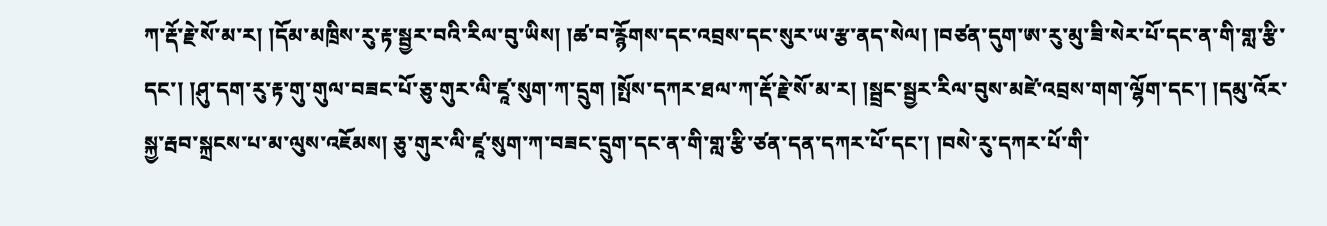ཀ་རྡོ་རྗེ་སོ་མ་ར། །དོམ་མཁྲིས་རུ་རྟ་སྦྱར་བའི་རིལ་བུ་ཡིས། །ཚ་བ་རྙོགས་དང་འབྲས་དང་སུར་ཡ་རྩ་ནད་སེལ། །བཙན་དུག་ཨ་རུ་མུ་ཟི་སེར་པོ་དང་ན་གི་གླ་རྩི་དང་། །ཤུ་དག་རུ་རྟ་གུ་གུལ་བཟང་པོ་ཅུ་གུར་ལི་ཛཱ་སུག་ཀ་དྲུག །སྤོས་དཀར་ཐལ་ཀ་རྡོ་རྗེ་སོ་མ་ར། །སྦྲང་སྦྱར་རིལ་བུས་མཛེ་འབྲས་གག་ལྷོག་དང་། །དམུ་འོར་སྐྱ་རྦབ་སྐྲངས་པ་མ་ལུས་འཇོམས། ཅུ་གུར་ལི་ཛཱ་སུག་ཀ་བཟང་དྲུག་དང་ན་གི་གླ་རྩི་ཙན་དན་དཀར་པོ་དང་། །བསེ་རུ་དཀར་པོ་གི་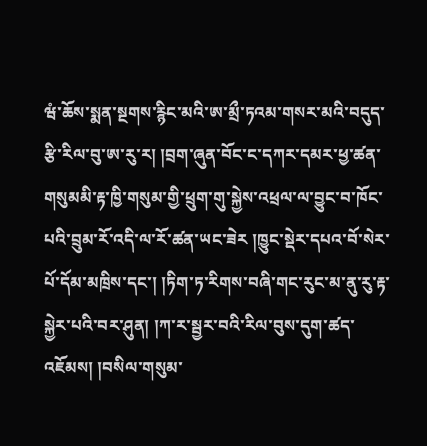ཝཾ་ཆོས་སྨན་སྔགས་རྙིང་མའི་ཨ་མྲྀ་ཏའམ་གསར་མའི་བདུད་རྩི་རིལ་བུ་ཨ་རུ་ར། །བྲག་ཞུན་བོང་ང་དཀར་དམར་ཕྱ་ཚན་གསུམམི་རྟ་ཁྱི་གསུམ་གྱི་ཕྲུག་གུ་སྐྱེས་འཕྲལ་ལ་བྱུང་བ་ཁོང་པའི་བྲུམ་རོ་འདི་ལ་རོ་ཚན་ཡང་ཟེར །ཁྱུང་སྡེར་དཔའ་བོ་སེར་པོ་དོམ་མཁྲིས་དང་། །ཏིག་ཏ་རིགས་བཞི་གང་རུང་མ་ནུ་རུ་རྟ་སྐྱེར་པའི་བར་ཤུན། །ཀ་ར་སྦྱར་བའི་རིལ་བུས་དུག་ཚད་འཇོམས། །བསིལ་གསུམ་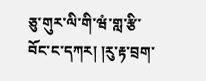ཅུ་གུར་ལི་གི་ཝཾ་གླ་རྩི་བོང་ང་དཀར། །རུ་རྟ་བྲག་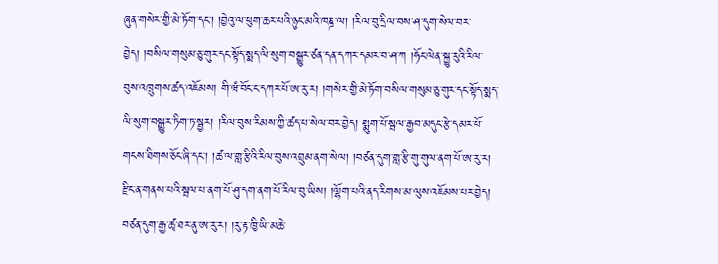ཞུན་གསེར་གྱི་མེ་ཏོག་དང་། །བྱེའུ་ལ་ཕུག་ཆར་པའི་ཉུང་མའི་ཁཎྜ་ལ། །རིལ་བུ་དྲིལ་བས་ཤ་དུག་སེལ་བར་བྱེད། །བསིལ་གསུམ་ཅུ་གུར་དང་སྟོད་སྨད་ལི་སུག་བསྒྱུར་ཙན་དན་དཀར་དམར་བ་ཤ་ཀ །ཧོང་ལེན་སྐྱུ་རུའི་རིལ་བུས་འཁྲུགས་ཚད་འཇོམས། གི་ཝཾ་བོང་ང་དཀར་པོ་ཨ་རུ་ར། །གསེར་གྱི་མེ་ཏོག་བསིལ་གསུམ་ཅུ་གུར་དང་སྟོད་སྨད་ལི་སུག་བསྒྱུར་ཏིག་ཏ་སྦྱར། །རིལ་བུས་རིམས་ཀྱི་ཚད་པ་སེལ་བར་བྱེད། སྨུག་པོ་སྦལ་རྒྱབ་མདུང་རྩེ་དམར་པོ་གངས་ཐིགས་ཅོང་ཞི་དང་། །ཚ་ལ་གླ་རྩིའི་རིལ་བུས་འབྲུམ་ནག་སེལ། །བཙན་དུག་གླ་རྩི་གུ་གུལ་ནག་པོ་ཨ་རུ་ར། རྫིང་ན་གནས་པའི་སྦལ་པ་ནག་པོ་ཤུ་དག་ནག་པོ་རིལ་བུ་ཡིས། །ལྷོག་པའི་ནད་རིགས་མ་ལུས་འཇོམས་པར་བྱེད། བཙན་དུག་རྒྱ་ཚྭ་ཐར་ནུ་ཨ་རུ་ར། །རུ་རྟ་ཁྱི་ཡི་མཆེ་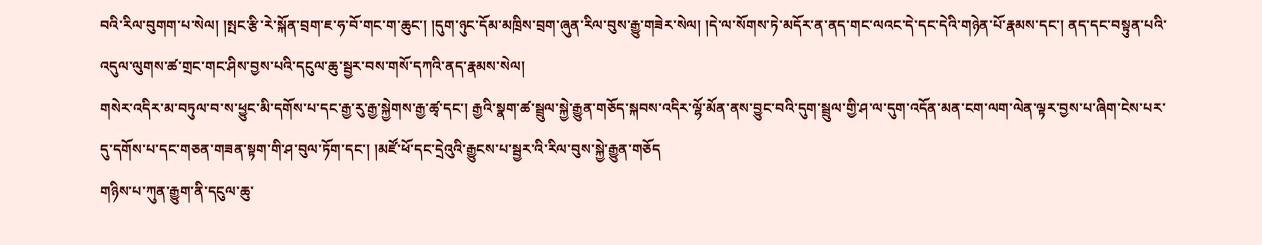བའི་རིལ་བུགག་པ་སེལ། །སྤང་རྩི་རེ་སྐོན་བྲག་ཇ་ཧ་བོ་གང་ག་ཆུང་། །དུག་ཉུང་དོམ་མཁྲིས་བྲག་ཞུན་རིལ་བུས་རྒྱུ་གཟེར་སེལ། །དེ་ལ་སོགས་ཏེ་མདོར་ན་ནད་གང་ལའང་དེ་དང་དེའི་གཉེན་པོ་རྣམས་དང་། ནད་དང་བསྟུན་པའི་འདུལ་ལུགས་ཚ་གྲང་གང་ཤིས་བྱས་པའི་དངུལ་ཆུ་སྦྱར་བས་གསོ་དཀའི་ནད་རྣམས་སེལ།
གསེར་འདིར་མ་བཏུལ་བ་ས་ཕྱུང་མི་དགོས་པ་དང་རྒྱ་རུ་རྒྱ་སྐྱེགས་རྒྱ་ཚྭ་དང་། རྒྱའི་སྣག་ཚ་སྦྲུལ་སྐྱེ་རྒྱུན་གཅོད་སྐབས་འདིར་ལྷོ་མོན་ནས་བྱུང་བའི་དུག་སྦྲུལ་གྱི་ཤ་ལ་དུག་འདོན་མན་ངག་ལག་ལེན་ལྟར་བྱས་པ་ཞིག་ངེས་པར་དུ་དགོས་པ་དང་གཅན་གཟན་སྟག་གི་ཤ་བུལ་ཏོག་དང་། །མཛོ་ཕོ་དང་དྲེའུའི་རྒྱུངས་པ་སྦྱར་འི་རིལ་བུས་སྐྱེ་རྒྱུན་གཅོད
གཉིས་པ་ཀུན་རྒྱུག་ནི་དངུལ་ཆུ་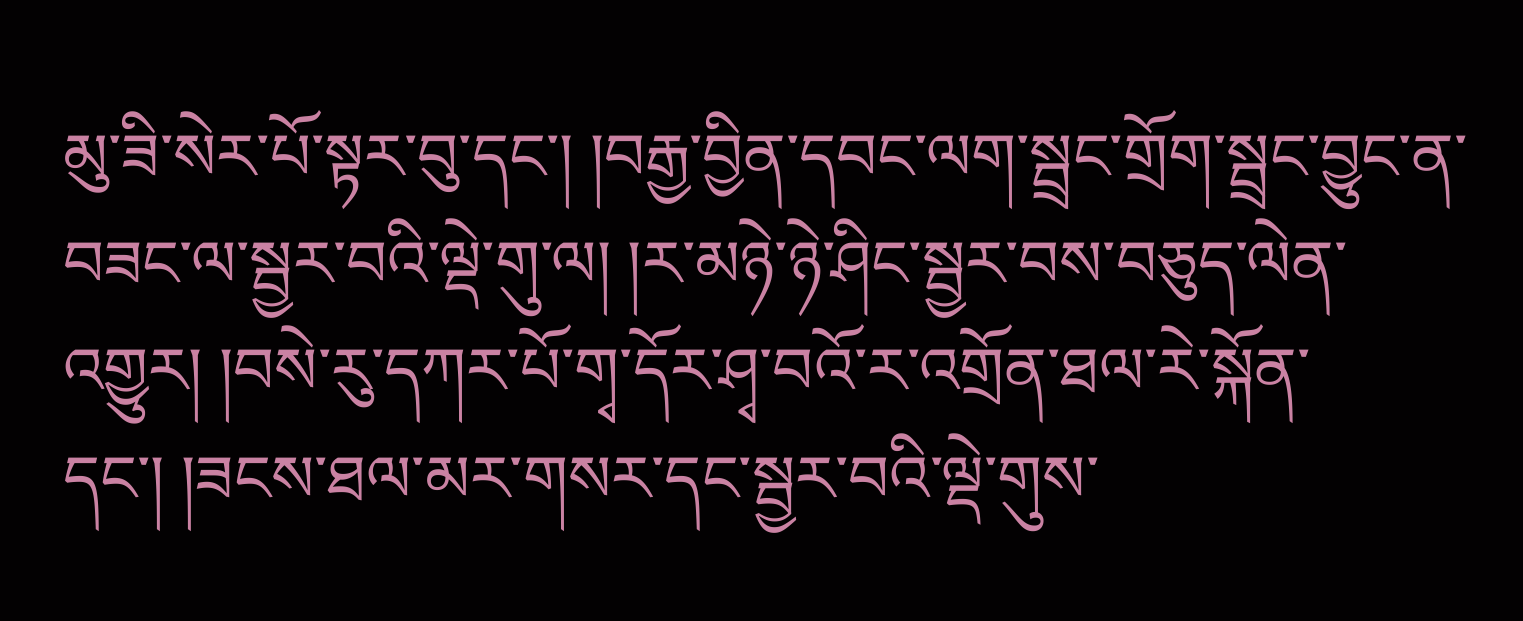མུ་ཟི་སེར་པོ་སྟར་བུ་དང་། །བརྒྱ་བྱིན་དབང་ལག་སྦྲང་གྲོག་སྦྲང་བྱུང་ན་བཟང་ལ་སྦྱར་བའི་ལྡེ་གུ་ལ། །ར་མཉེ་ཉེ་ཤིང་སྦྱར་བས་བཅུད་ལེན་འགྱུར། །བསེ་རུ་དཀར་པོ་གྭ་དོར་ཤྭ་བའོ་ར་འགྲོན་ཐལ་རེ་སྐོན་དང་། །ཟངས་ཐལ་མར་གསར་དང་སྦྱར་བའི་ལྡེ་གུས་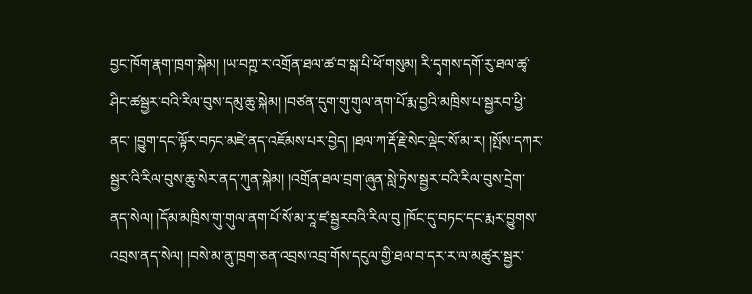བྱང་ཁོག་རྣག་ཁྲག་སྐེམ། །ཡ་བཀྵ་ར་འགྲོན་ཐལ་ཚ་བ་སྒ་པི་ཕོ་གསུམ། རི་དྭགས་དགོ་རུ་ཐལ་ཚྭ་ཤིང་ཚསྦྱར་བའི་རིལ་བུས་དམུ་ཆུ་སྐེམ། །བཙན་དུག་གུ་གུལ་ནག་པོ་རྨ་བྱའི་མཁྲིས་པ་སྦྱརབ་ཕྱི་ནང་ །བྱུག་དང་ལྟོར་བཏང་མཛེ་ནད་འཇོམས་པར་བྱེད། །ཐལ་ཀ་རྡོ་རྗེ་སེང་ལྡེང་སོ་མ་ར། །སྤོས་དཀར་སྦྱར་འི་རིལ་བུས་ཆུ་སེར་ནད་ཀུན་སྐེམ། །འགྲོན་ཐལ་བྲག་ཞུན་སླེ་ཏྲེས་སྦྱར་བའི་རིལ་བུས་དྲེག་ནད་སེལ། །དོམ་མཁྲིས་གུ་གུལ་ནག་པོ་སོ་མ་རཱ་ཛ་སྦྱརབའི་རིལ་བུ །ཁོང་དུ་བཏང་དང་རྨར་བྱུགས་འབྲས་ནད་སེལ། །བསེ་མ་ནུ་ཁྲག་ཅན་འབྲས་འབྲ་གོས་དངུལ་གྱི་ཐལ་བ་དར་ར་ལ་མཚུར་སྦྱར་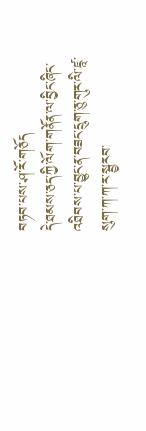བཏབ་པས་ཤ་རོ་གཅོད
དེ་ཐམས་ཅད་ཀྱི་ལོག་གནོན་ལ་བྱིང་ཞིང་འཐིབས་པ་བྱུང་ན་བཟང་དྲུག་ཅུ་གུར་ལི་ཛཱ་སུག་ཀ་ཀ་ར་སྦྱརབ་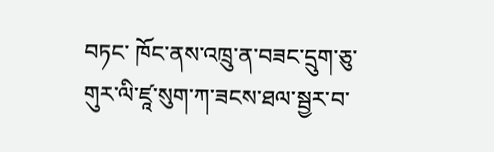བཏང་ ཁོང་ནས་འཁྲུ་ན་བཟང་དྲུག་ཅུ་གུར་ལི་ཛཱ་སུག་ཀ་ཟངས་ཐལ་སྦྱར་བ་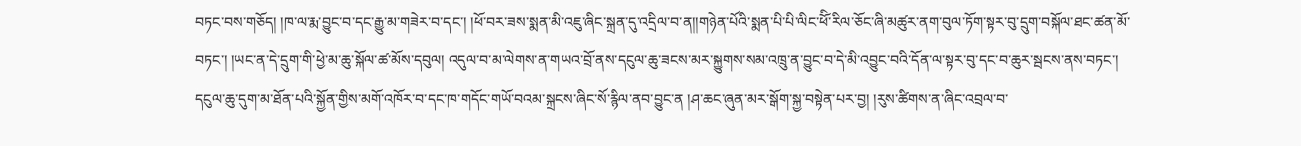བཏང་བས་གཅོད། །ཁ་ལ་རྨ་བྱུང་བ་དང་རྒྱུ་མ་གཟེར་བ་དང་། །ཕོ་བར་ཟས་སྨན་མི་འཇུ་ཞིང་སྐྲན་དུ་འདྲིལ་བ་ན།།གཉེན་པོའི་སྨན་པི་པི་ལིང་ཕོི་རིལ་ཅོང་ཞི་མཚུར་ནག་བུལ་ཏོག་སྟར་བུ་དྲུག་བསྐོལ་ཐང་ཚན་མོ་བཏང་། །ཡང་ན་དེ་དྲུག་གི་ཕྱེ་མ་ཆུ་སྐོལ་ཚ་མོས་དབུལ། འདུལ་བ་མ་ལེགས་ན་གཡའ་བྲོ་ནས་དངུལ་ཆུ་ཟངས་མར་སྐྱུགས་སམ་འཁྲུ་ན་བྱུང་བ་དེ་མི་འབྱུང་བའི་དོན་ལ་སྟར་བུ་དང་བ་ཆུར་སྦངས་ནས་བཏང་། དངུལ་ཆུ་དུག་མ་ཐོན་པའི་སྐྱོན་གྱིས་མགོ་འཁོར་བ་དང་ཁ་གདོང་གཡོ་བའམ་སྐྲངས་ཞིང་སོ་རྙིལ་ནབ་བྱུང་ན །ཤ་ཆང་ཞུན་མར་སྒོག་སྐྱ་བསྟེན་པར་བྱ། །རུས་ཚིགས་ན་ཞིང་འབྲལ་བ་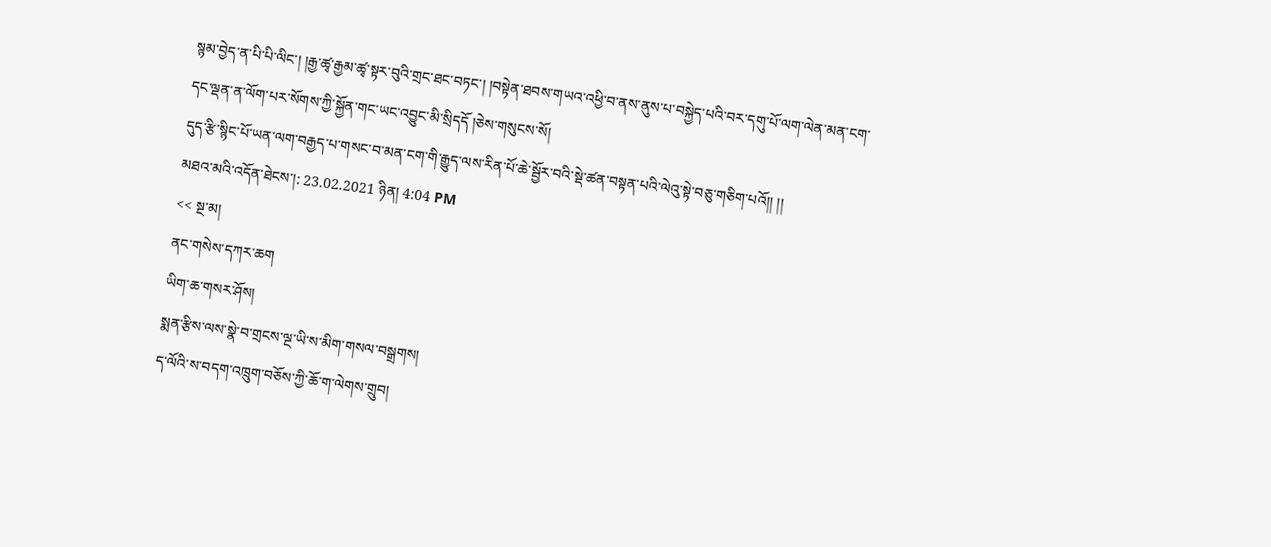སྙམ་བྱེད་ན་པི་པི་ལིང་། །རྒྱ་ཚྭ་རྒྱམ་ཚྭ་སྟར་བུའི་གྲང་ཐང་བཏང་། །བསྟེན་ཐབས་གཡའ་འཕྱི་བ་ནས་ནུས་པ་བསྐྱེད་པའི་བར་དགུ་པོ་ལག་ལེན་མན་ངག་དང་ལྡན་ན་ལོག་པར་སོགས་ཀྱི་སྐྱོན་གང་ཡང་འབྱུང་མི་སྲིདདོ །ཅེས་གསུངས་སོ།
དུད་རྩི་སྙིང་པོ་ཡན་ལག་བརྒྱད་པ་གསང་བ་མན་ངག་གི་རྒྱུད་ལས་རིན་པོ་ཆེ་སྦྱོར་བའི་སྡེ་ཚན་བསྟན་པའི་ལེའུ་སྟེ་བཅུ་གཅིག་པའོ།། །།
མཐའ་མའི་འདོན་ཐེངས་།: 23.02.2021 ཉིན། 4:04 PM
<< སྔ་མ།
ནང་གསེས་དཀར་ཆག
ཡིག་ཆ་གསར་ཤོས།
སྨན་རྩིས་ལས་སྣེ་བ་གྲངས་ལྔ་ཡི་ས་མིག་གསལ་བསྒྲགས།
ད་ལོའི་ས་བདག་འཁྲུག་བཅོས་ཀྱི་ཆོ་ག་ལེགས་གྲུབ།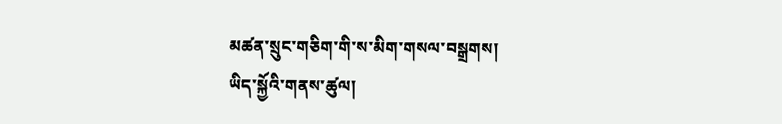མཚན་སྲུང་གཅིག་གི་ས་མིག་གསལ་བསྒྲགས།
ཡིད་སྐྱོའི་གནས་ཚུལ།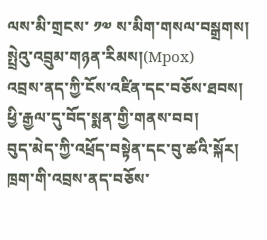ལས་མི་གྲངས་ ༡༧ ས་མིག་གསལ་བསྒྲགས།
སྤྲེའུ་འབྲུམ་གཉན་རིམས།(Mpox)
འབྲས་ནད་ཀྱི་ངོས་འཛིན་དང་བཅོས་ཐབས།
ཕྱི་རྒྱལ་དུ་བོད་སྨན་གྱི་གནས་བབ།
བུད་མེད་ཀྱི་འཕྲོད་བསྟེན་དང་བུ་ཚའི་སྐོར།
ཁྲག་གི་འབྲས་ནད་བཅོས་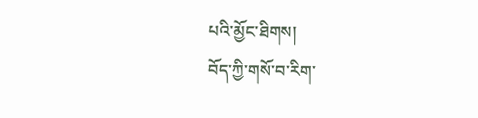པའི་མྱོང་ཐིགས།
བོད་ཀྱི་གསོ་བ་རིག་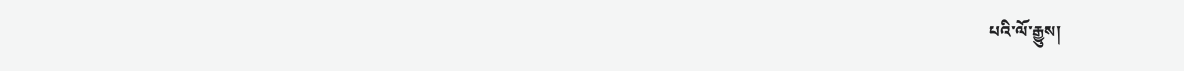པའི་ལོ་རྒྱུས།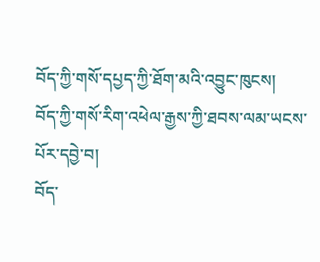བོད་ཀྱི་གསོ་དཔྱད་ཀྱི་ཐོག་མའི་འབྱུང་ཁུངས།
བོད་ཀྱི་གསོ་རིག་འཕེལ་རྒྱས་ཀྱི་ཐབས་ལམ་ཡངས་པོར་དབྱེ་བ།
བོད་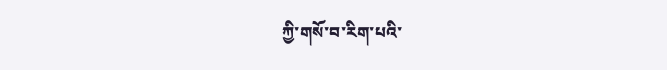ཀྱི་གསོ་བ་རིག་པའི་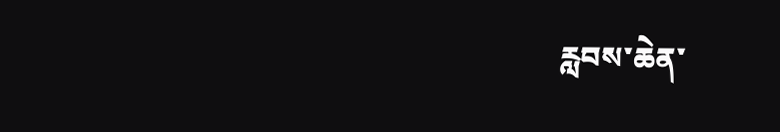རླབས་ཆེན་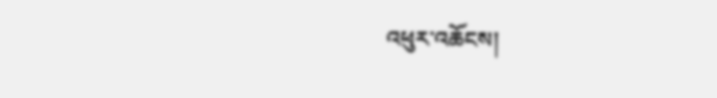འཕུར་འཆོངས།